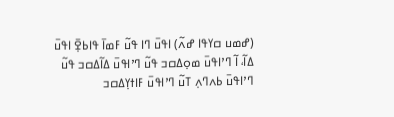(ߝߘߎ ߛߌߟߊ ߝߍ߬) ߊߟߎ߫ ߣߊ ߟߎ߬ ߓߘߊ߫ ߟߊߕߐ߲߫ ߊߟߎ߫ ߡߊ߬، ߊ߬ ߣߴߊߟߎ߫ ߘߋ߲ߡߛߏ ߟߎ߬ ߣߴߊߟߎ߫ ߡߊ߬ߡߛߏ ߟߎ߬ ߣߴߊߟߎ߫ ߕߍߣߍ߲ ߠߎ߬ ߣߴߊߟߎ߫ ߓߊߙߌ߲ߡߛߏ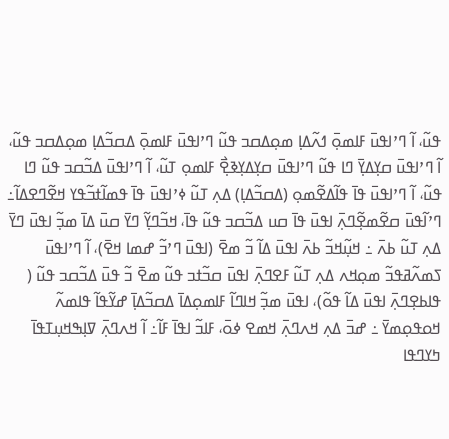ߟߎ߬، ߊ߬ ߣߴߊߟߎ߫ ߓߊߘߋ߲߫ ߗߍ߬ߡߊ߲ ߘߋ߲ߡߛߏ ߟߎ߬ ߣߴߊߟߎ߫ ߓߊߘߋ߲߫ ߡߛߏ߬ߡߊ߲ ߘߋ߲ߡߛߏ ߟߎ߬، ߊ߬ ߣߴߊߟߎ߫ ߛߌ߲ߡߌ߲߫ ߣߊ ߟߎ߬ ߣߴߊߟߎ߫ ߛߌ߲ߡߌ߲ߢߐ߲߯ ߓߊߘߋ߲ ߠߎ߬، ߊ߬ ߣߴߊߟߎ߫ ߡߏ߬ߛߏ ߟߎ߬ ߣߊ ߟߎ߬، ߊ߬ ߣߴߊߟߎ߫ ߟߊ߫ ߟߊ߬ߡߐ߬ߘߋ߲ (ߡߛߏ߬ߡߊ߲) ߡߍ߲ ߠߎ߬ ߦߴߊߟߎ߫ ߟߊ߫ ߟߘߊ߬ߙߏ߬ߟߌ ߞߐ߬ߣߐߡߊ߬߸ ߣߴߊ߬ߟߎ߫ ߛߐ߬ߘߐ߲߬ߣߍ߲߫ ߊߟߎ߫ ߟߊ߫ ߛߎ ߡߏ߬ߛߏ ߟߎ߬ ߟߊ߫، ߞߏ߬ߣߌ߲߬ ߣߌ߫ ߛߎ߫ ߡߊ߫ ߘߏ߲߬ ߊߟߎ߫ ߣߌ߫ ߡߍ߲ ߠߎ߬ ߕߍ߫ ߸ ߞߎ߲߬ߞߏ߬ ߕߍ߫ ߊߟߎ߫ ߡߊ߬ ߏ߬ ߘߐ߫ (ߊߟߎ߫ ߣߴߏ߬ ߝߘߊ ߞߐ߫)، ߊ߬ ߣߴߊߟߎ߫ ߖߘߍ߬ߥߟߏ߬ ߘߋ߲ߞߍ ߡߍ߲ ߠߎ߬ ߓߐߣߍ߲߫ ߊߟߎ߫ ߛߏ߬ߙߏ ߟߎ߬ ߘߐ߫ ߏ߬ ߟߎ߫ ߡߏ߬ߛߏ ߟߎ߬ ( ߟߊߕߐ߲ߣߍ߲߫ ߊߟߎ߫ ߡߊ߬ ߟߋ߬)، ߊߟߎ߫ ߘߏ߲߬ ߞߊߣߊ߬ ߓߊߘߋ߲ߡߊ߫ ߡߛߏ߬ߡߊ߲߫ ߝߌ߬ߟߊ߬ ߟߊߘߍ߬ ߞߋߟߋ߲ߘߌ߫ ߸ ߝߏ߫ ߡߍ߲ ߞߍߣߍ߲߫ ߞߘߐ ߦߋ߫، ߓߊߏ߬ ߊߟߊ߫ ߓߊ߬߸ ߊ߬ ߞߍߣߍ߲߫ ߜߊ߲ߒߞߎ߲ߠߟߊ߫ ߤߌߣߟߊ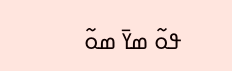ߟߋ߬ ߘߌ߫ ߘߋ߬